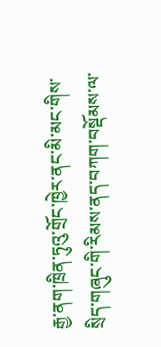རྒྱ་ནག་ཁྲིན་ཏུའུ་གྲོང་ཁྱེར་ནང་མི་མང་གིས་སྲིད་གཞུང་གི་རིམས་ནད་བཀག་བསྡོམས་ལ་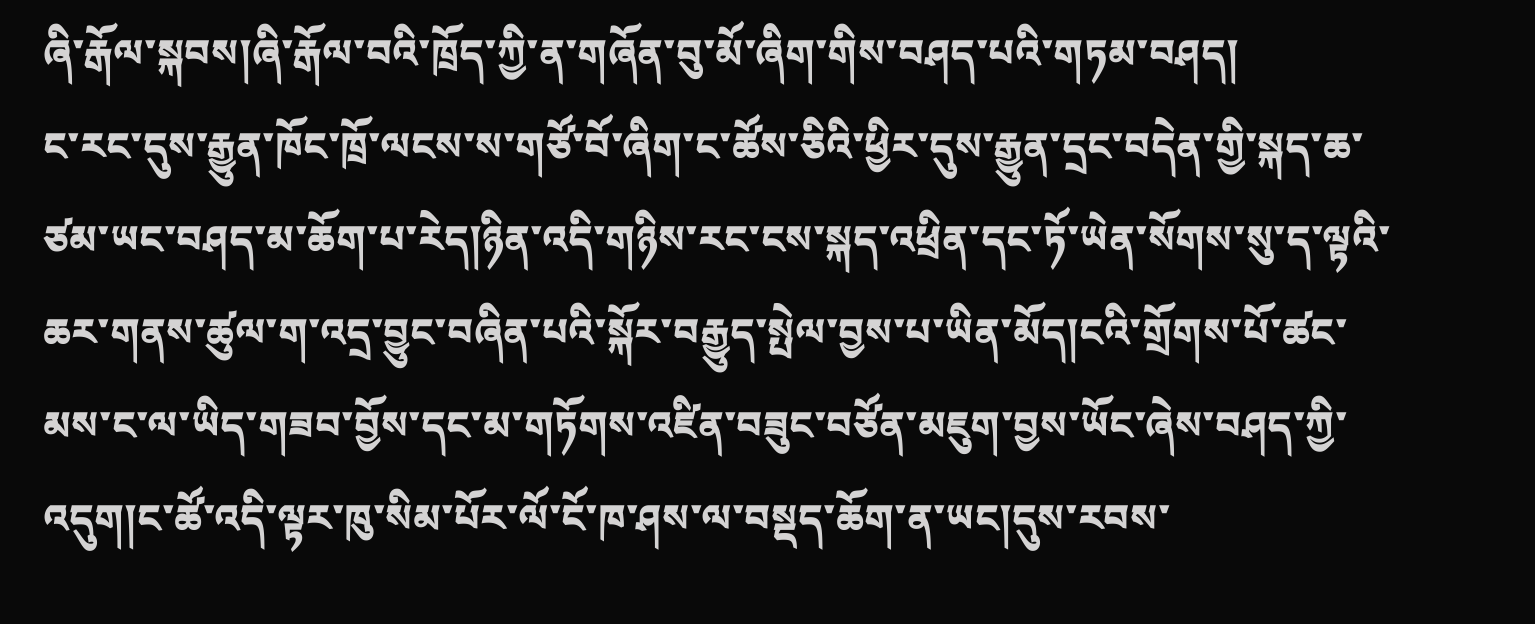ཞི་རྒོལ་སྐབས།ཞི་རྒོལ་བའི་ཁྲོད་ཀྱི་ན་གཞོན་བུ་མོ་ཞིག་གིས་བཤད་པའི་གཏམ་བཤད།
ང་རང་དུས་རྒྱུན་ཁོང་ཁྲོ་ལངས་ས་གཙོ་བོ་ཞིག་ང་ཚོས་ཅིའི་ཕྱིར་དུས་རྒྱུན་དྲང་བདེན་གྱི་སྐད་ཆ་ཙམ་ཡང་བཤད་མ་ཆོག་པ་རེད།ཉིན་འདི་གཉིས་རང་ངས་སྐད་འཕྲིན་དང་ཏོ་ཡེན་སོགས་སུ་ད་ལྟའི་ཆར་གནས་ཚུལ་ག་འདྲ་བྱུང་བཞིན་པའི་སྐོར་བརྒྱུད་སྤེལ་བྱས་པ་ཡིན་མོད།ངའི་གྲོགས་པོ་ཚང་མས་ང་ལ་ཡིད་གཟབ་བྱོས་དང་མ་གཏོགས་འཛིན་བཟུང་བཙོན་མཇུག་བྱས་ཡོང་ཞེས་བཤད་ཀྱི་འདུག།ང་ཚོ་འདི་ལྟར་ཁུ་སིམ་པོར་ལོ་ངོ་ཁ་ཤས་ལ་བསྡད་ཆོག་ན་ཡང།དུས་རབས་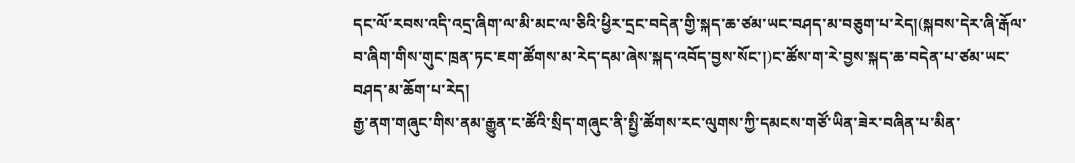དང་ལོ་རབས་འདི་འདྲ་ཞིག་ལ་མི་མང་ལ་ཅིའི་ཕྱིར་དྲང་བདེན་གྱི་སྐད་ཆ་ཙམ་ཡང་བཤད་མ་བཅུག་པ་རེད།(སྐབས་དེར་ཞི་རྒོལ་བ་ཞིག་གིས་གུང་ཁྲན་ཏང་ཇག་ཚོགས་མ་རེད་དམ་ཞེས་སྐད་འབོད་བྱས་སོང་།)ང་ཚོས་ག་རེ་བྱས་སྐད་ཆ་བདེན་པ་ཙམ་ཡང་བཤད་མ་ཆོག་པ་རེད།
རྒྱ་ནག་གཞུང་གིས་ནམ་རྒྱུན་ང་ཚོའི་སྲིད་གཞུང་ནི་སྤྱི་ཚོགས་རང་ལུགས་ཀྱི་དམངས་གཙོ་ཡིན་ཟེར་བཞིན་པ་མིན་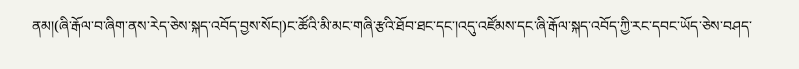ནམ།(ཞི་རྒོལ་བ་ཞིག་ནས་རེད་ཅེས་སྐད་འབོད་བྱས་སོང།)ང་ཚོའི་མི་མང་གཞི་རྩའི་ཐོབ་ཐང་དང་།འདུ་འཛོམས་དང་ཞི་རྒོལ་སྐད་འབོད་ཀྱི་རང་དབང་ཡོད་ཅེས་བཤད་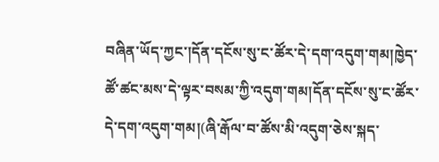བཞིན་ཡོད་ཀྱང་།དོན་དངོས་སུ་ང་ཚོར་དེ་དག་འདུག་གམ།ཁྱེད་ཚོ་ཚང་མས་དེ་ལྟར་བསམ་ཀྱི་འདུག་གམ།དོན་དངོས་སུ་ང་ཚོར་དེ་དག་འདུག་གམ།(ཞི་རྒོལ་བ་ཚོས་མི་འདུག་ཅེས་སྐད་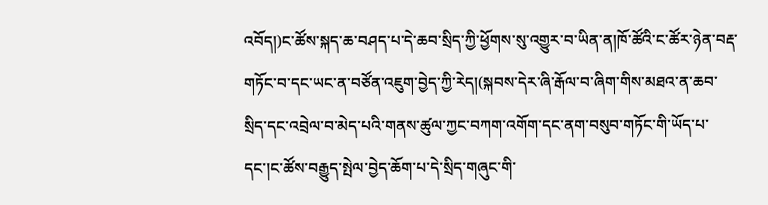འབོད།)ང་ཚོས་སྐད་ཆ་བཤད་པ་དེ་ཆབ་སྲིད་ཀྱི་ཕྱོགས་སུ་འགྱུར་བ་ཡིན་ན།ཁོ་ཚོའི་ང་ཚོར་ཉེན་བརྡ་གཏོང་བ་དང་ཡང་ན་བཙོན་འཇུག་བྱེད་ཀྱི་རེད།(སྐབས་དེར་ཞི་རྒོལ་བ་ཞིག་གིས་མཐའ་ན་ཆབ་སྲིད་དང་འབྲེལ་བ་མེད་པའི་གནས་ཚུལ་ཀྱང་བཀག་འགོག་དང་ནག་བསུབ་གཏོང་གི་ཡོད་པ་དང་།ང་ཚོས་བརྒྱུད་སྤེལ་བྱེད་ཆོག་པ་དེ་སྲིད་གཞུང་གི་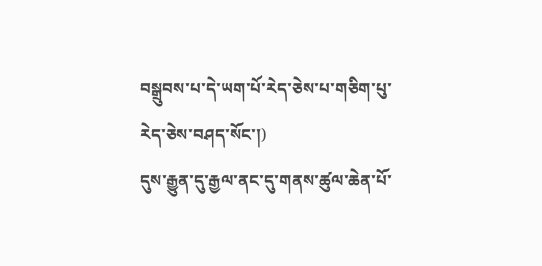བསྒྲུབས་པ་དེ་ཡག་པོ་རེད་ཅེས་པ་གཅིག་པུ་རེད་ཅེས་བཤད་སོང་།)
དུས་རྒྱུན་དུ་རྒྱལ་ནང་དུ་གནས་ཚུལ་ཆེན་པོ་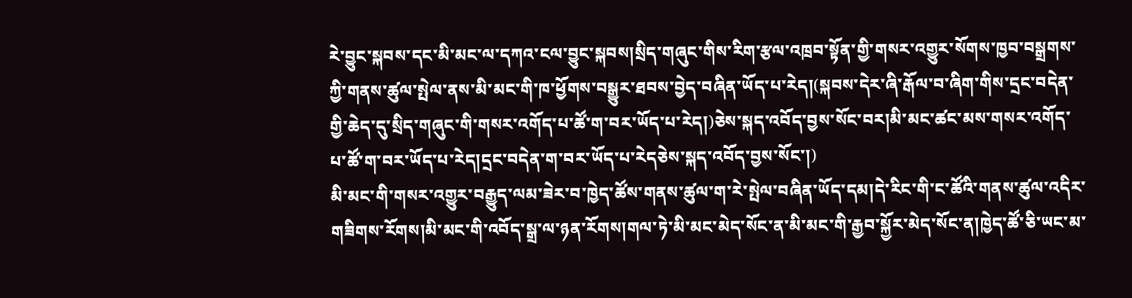རེ་བྱུང་སྐབས་དང་མི་མང་ལ་དཀའ་ངལ་བྱུང་སྐབས།སྲིད་གཞུང་གིས་རིག་རྩལ་འཁྲབ་སྟོན་གྱི་གསར་འགྱུར་སོགས་ཁྱབ་བསྒྲགས་ཀྱི་གནས་ཚུལ་སྤེལ་ནས་མི་མང་གི་ཁ་ཕྱོགས་བསྒྱུར་ཐབས་བྱེད་བཞིན་ཡོད་པ་རེད།(སྐབས་དེར་ཞི་རྒོལ་བ་ཞིག་གིས་དྲང་བདེན་གྱི་ཆེད་དུ་སྲིད་གཞུང་གི་གསར་འགོད་པ་ཚོ་ག་བར་ཡོད་པ་རེད།)ཅེས་སྐད་འབོད་བྱས་སོང་བར།མི་མང་ཚང་མས་གསར་འགོད་པ་ཚོ་ག་བར་ཡོད་པ་རེད།དྲང་བདེན་ག་བར་ཡོད་པ་རེདཅེས་སྐད་འབོད་བྱས་སོང་།)
མི་མང་གི་གསར་འགྱུར་བརྒྱུད་ལམ་ཟེར་བ་ཁྱེད་ཚོས་གནས་ཚུལ་ག་རེ་སྤེལ་བཞིན་ཡོད་དམ།དེ་རིང་གི་ང་ཚོའི་གནས་ཚུལ་འདིར་གཟིགས་རོགས།མི་མང་གི་འབོད་སྒྲ་ལ་ཉན་རོགས།གལ་ཏེ་མི་མང་མེད་སོང་ན་མི་མང་གི་རྒྱབ་སྐྱོར་མེད་སོང་ན།ཁྱེད་ཚོ་ཅི་ཡང་མ་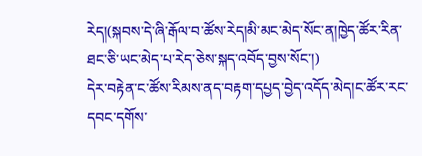རེད།(སྐབས་དེ་ཞི་རྒོལ་བ་ཚོས་རེད།མི་མང་མེད་སོང་ན།ཁྱེད་ཚོར་རིན་ཐང་ཅི་ཡང་མེད་པ་རེད་ཅེས་སྐད་འབོད་བྱས་སོང་།)
དེར་བརྟེན་ང་ཚོས་རིམས་ནད་བརྟག་དཔྱད་བྱེད་འདོད་མེད།ང་ཚོར་རང་དབང་དགོས་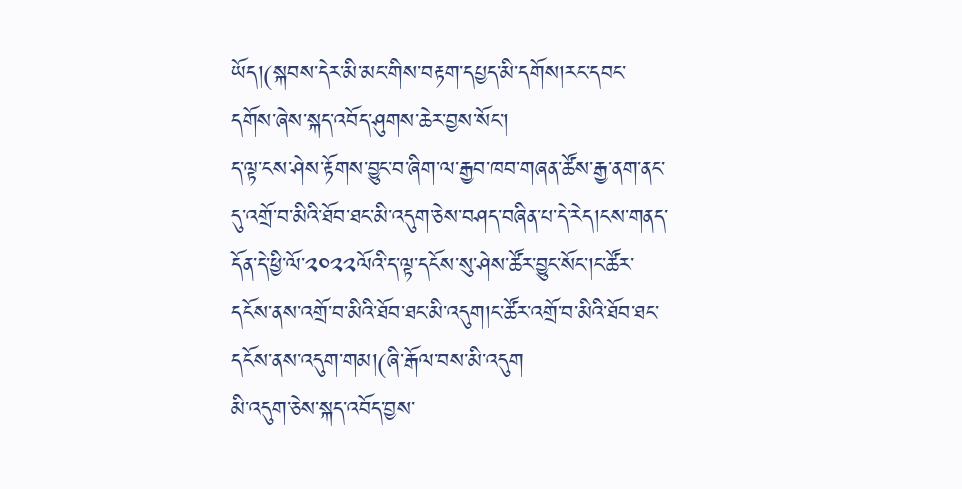ཡོད།(སྐབས་དེར་མི་མང་གིས་བརྟག་དཔྱད་མི་དགོས།རང་དབང་དགོས་ཞེས་སྐད་འབོད་ཤུགས་ཆེར་བྱས་སོང་།
ད་ལྟ་ངས་ཤེས་རྟོགས་བྱུང་བ་ཞིག་ལ་རྒྱབ་ཁབ་གཞན་ཚོས་རྒྱ་ནག་ནང་དུ་འགྲོ་བ་མིའི་ཐོབ་ཐང་མི་འདུག་ཅེས་བཤད་བཞིན་པ་དེ་རེད།ངས་གནད་དོན་དེ་ཕྱི་ལོ་༢༠༢༢ལོའི་ད་ལྟ་དངོས་སུ་ཤེས་ཚོར་བྱུང་སོང་།ང་ཚོར་དངོས་ནས་འགྲོ་བ་མིའི་ཐོབ་ཐང་མི་འདུག།ང་ཚོར་འགྲོ་བ་མིའི་ཐོབ་ཐང་དངོས་ནས་འདུག་གམ།(ཞི་རྒོལ་བས་མི་འདུག
མི་འདུག་ཅེས་སྐད་འབོད་བྱས་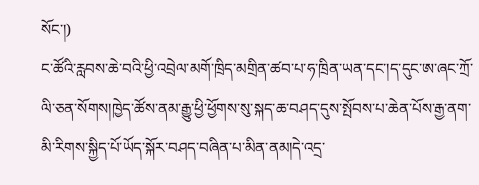སོང་།)
ང་ཚོའི་རླབས་ཆེ་བའི་ཕྱི་འབྲེལ་མགོ་ཁྲིད་མགྲིན་ཚབ་པ་ཧ་ཁྲིན་ཡན་དང་།ད་དུང་ཨ་ཞང་ཀྲོ་ལི་ཅན་སོགས།ཁྱེད་ཚོས་ནམ་རྒྱུ་ཕྱི་ཕྱོགས་སུ་སྐད་ཆ་བཤད་དུས་སྤོབས་པ་ཆེན་པོས་རྒྱ་ནག་མི་རིགས་སྐྱིད་པོ་ཡོད་སྐོར་བཤད་བཞིན་པ་མིན་ནམ།དེ་འདྲ་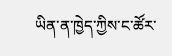ཡིན་ན་ཁྱེད་ཀྱིས་ང་ཚོར་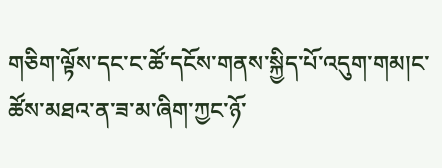གཅིག་ལྟོས་དང་ང་ཚོ་དངོས་གནས་སྐྱིད་པོ་འདུག་གམ།ང་ཚོས་མཐའ་ན་ཟ་མ་ཞིག་ཀྱང་ཉོ་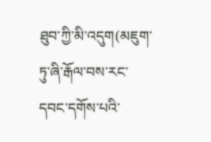ཐུབ་ཀྱི་མི་འདུག(མཇུག་ཏུ་ཞི་རྒོལ་བས་རང་དབང་དགོས་པའི་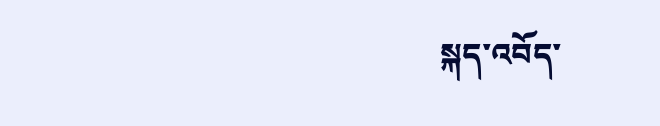སྐད་འབོད་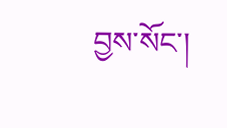བྱས་སོང་།